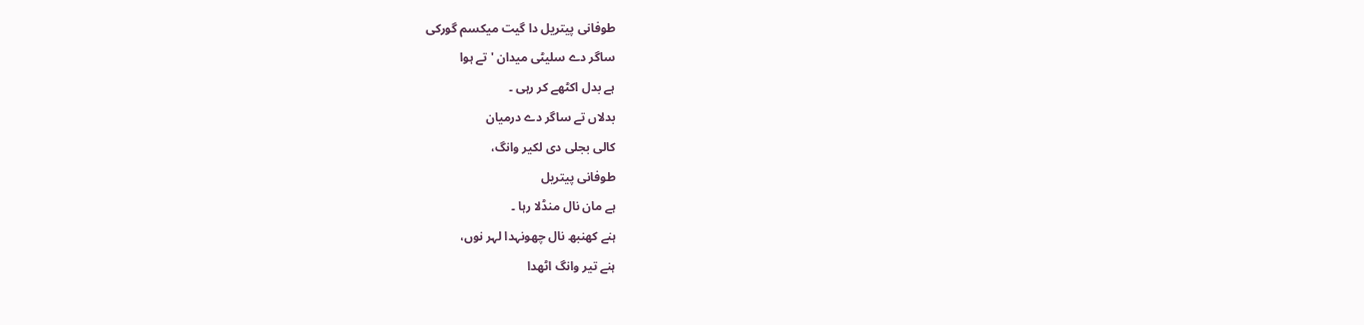طوفانی پیتریل دا گیت میکسم گورکی
ساگر دے سلیٹی میدان 'تے ہوا
ہے بدل اکٹھے کر رہی ۔
بدلاں تے ساگر دے درمیان
کالی بجلی دی لکیر وانگ،
طوفانی پیتریل
ہے مان نال منڈلا رہا ۔
ہنے کھنبھ نال چھونہدا لہر نوں،
ہنے تیر وانگ اٹھدا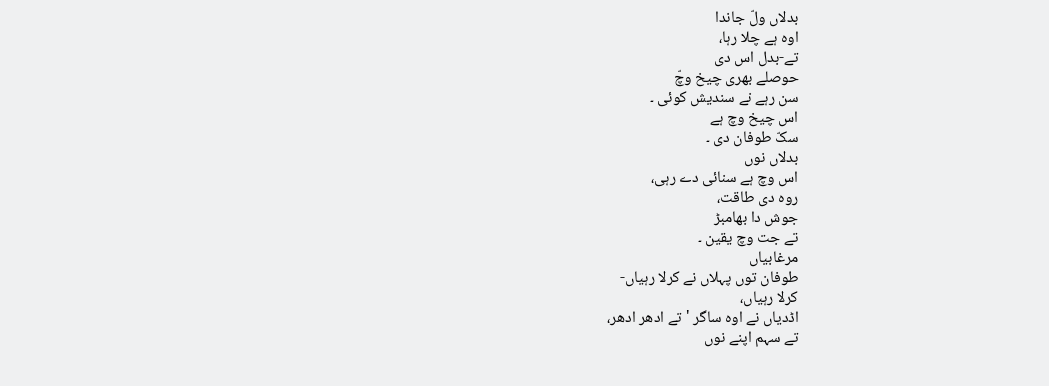بدلاں ولّ جاندا
اوہ ہے چلا رہا،
تے-بدل اس دی
حوصلے بھری چیخ وچّ
سن رہے نے سندیش کوئی ۔
اس چیخ وچ ہے
سکّ طوفان دی ۔
بدلاں نوں
اس وچ ہے سنائی دے رہی،
روہ دی طاقت،
جوش دا بھامبڑ
تے جت وچ یقین ۔
مرغابیاں
طوفان توں پہلاں نے کرلا رہیاں-
کرلا رہیاں،
اڈدیاں نے اوہ ساگر 'تے ادھر ادھر،
تے سہم اپنے نوں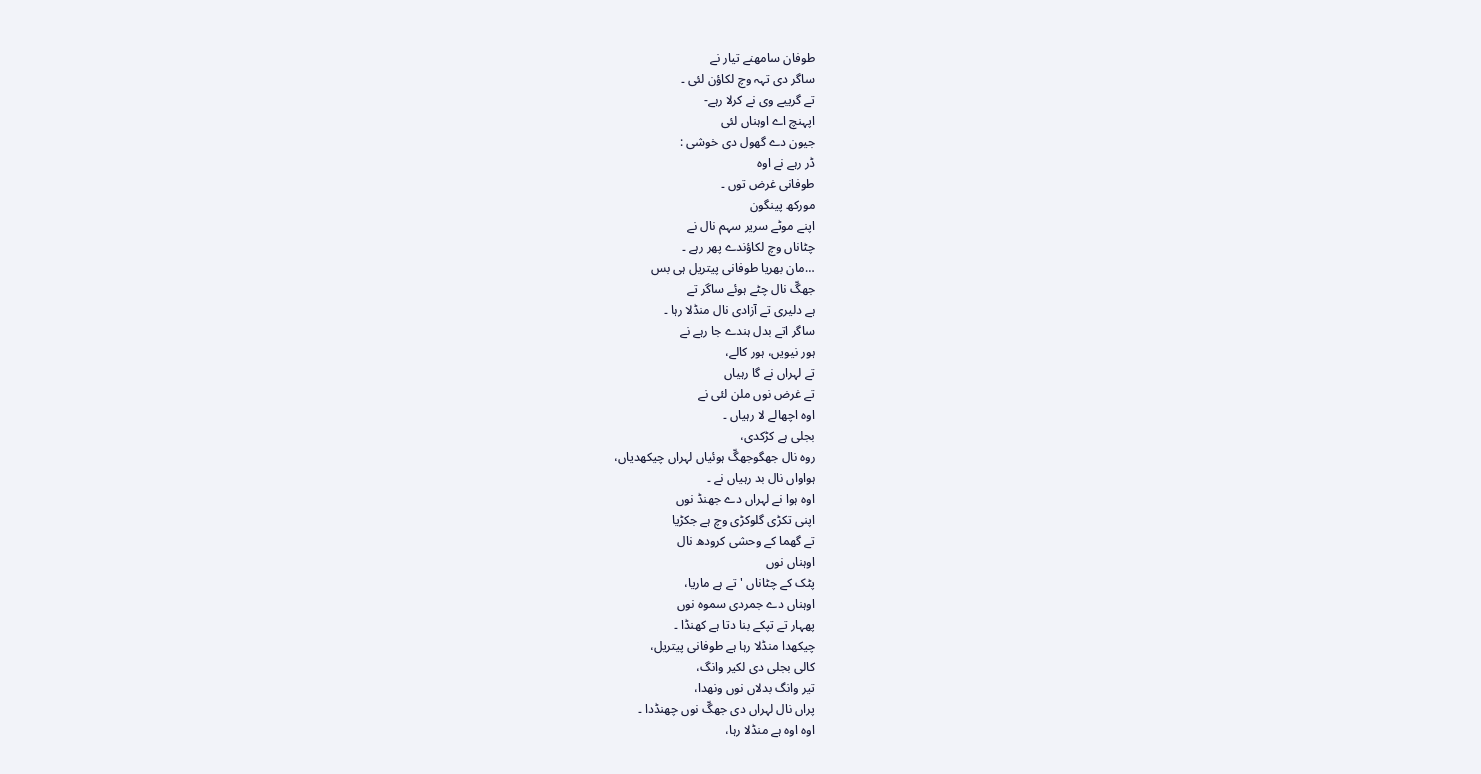طوفان سامھنے تیار نے
ساگر دی تہہ وچ لکاؤن لئی ۔
تے گریبے وی نے کرلا رہے-
اپہنچ اے اوہناں لئی
جیون دے گھول دی خوشی :
ڈر رہے نے اوہ
طوفانی غرض توں ۔
مورکھ پینگون
اپنے موٹے سریر سہم نال نے
چٹاناں وچ لکاؤندے پھر رہے ۔
…مان بھریا طوفانی پیتریل ہی بس
جھگّ نال چٹے ہوئے ساگر تے
ہے دلیری تے آزادی نال منڈلا رہا ۔
ساگر اتے بدل ہندے جا رہے نے
ہور نیویں، ہور کالے،
تے لہراں نے گا رہیاں
تے غرض نوں ملن لئی نے
اوہ اچھالے لا رہیاں ۔
بجلی ہے کڑکدی،
روہ نال جھگوجھگّ ہوئیاں لہراں چیکھدیاں،
ہواواں نال بد رہیاں نے ۔
اوہ ہوا نے لہراں دے جھنڈ نوں
اپنی تکڑی گلوکڑی وچ ہے جکڑیا
تے گھما کے وحشی کرودھ نال
اوہناں نوں
پٹک کے چٹاناں 'تے ہے ماریا،
اوہناں دے جمردی سموہ نوں
پھہار تے تپکے بنا دتا ہے کھنڈا ۔
چیکھدا منڈلا رہا ہے طوفانی پیتریل،
کالی بجلی دی لکیر وانگ،
تیر وانگ بدلاں نوں ونھدا،
پراں نال لہراں دی جھگّ نوں چھنڈدا ۔
اوہ اوہ ہے منڈلا رہا،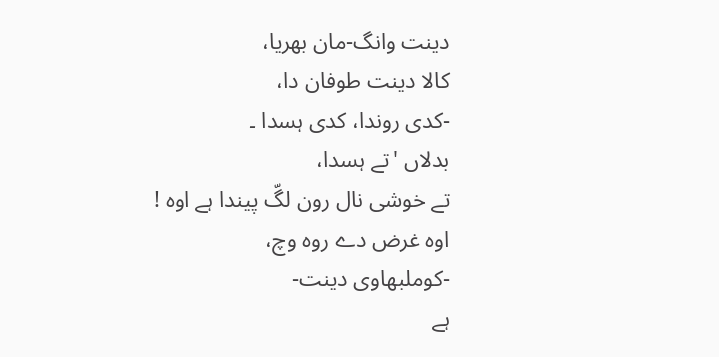دینت وانگ-مان بھریا،
کالا دینت طوفان دا،
-کدی روندا، کدی ہسدا ۔
بدلاں 'تے ہسدا،
تے خوشی نال رون لگّ پیندا ہے اوہ !
اوہ غرض دے روہ وچ،
-کوملبھاوی دینت-
ہے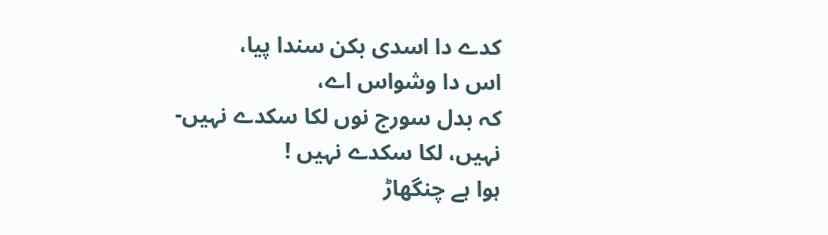کدے دا اسدی بکن سندا پیا،
اس دا وشواس اے،
کہ بدل سورج نوں لکا سکدے نہیں-
نہیں، لکا سکدے نہیں !
ہوا ہے چنگھاڑ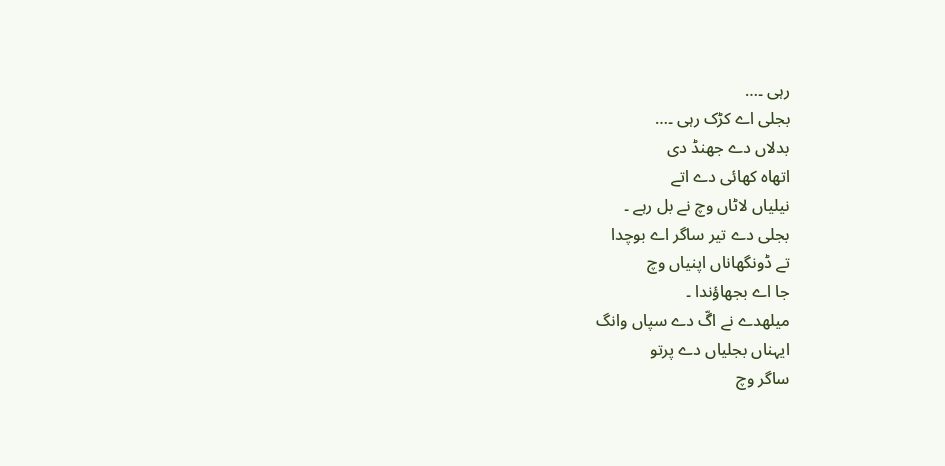رہی ۔…
بجلی اے کڑک رہی ۔…
بدلاں دے جھنڈ دی
اتھاہ کھائی دے اتے
نیلیاں لاٹاں وچ نے بل رہے ۔
بجلی دے تیر ساگر اے بوچدا
تے ڈونگھاناں اپنیاں وچ
جا اے بجھاؤندا ۔
میلھدے نے اگّ دے سپاں وانگ
ایہناں بجلیاں دے پرتو
ساگر وچ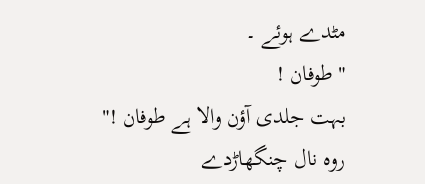مٹدے ہوئے ۔
"طوفان !
بہت جلدی آؤن والا ہے طوفان !"
روہ نال چنگھاڑدے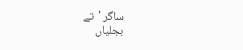ساگر 'تے
بجلیاں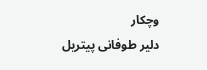وچکار
دلیر طوفانی پیتریل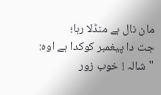مان نال ہے منڈلا رہا؛
جت دا پیغمبر کوکدا ہے اوہ:
"شالہ ! خوب زور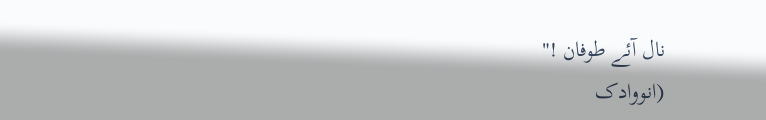نال آئے طوفان !"
(انووادک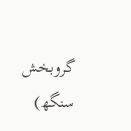گروبخش سنگھ)